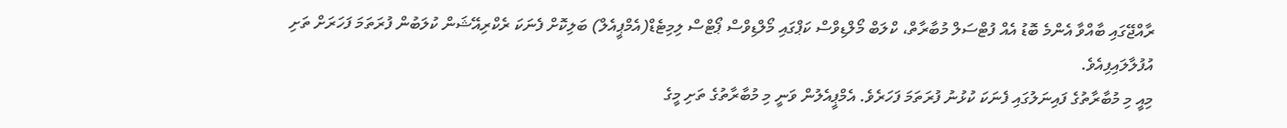ރާއްޖޭގައި ބާއްވާ އެންމެ ބޮޑު އެއް ފުޓްސަލް މުބާރާތް، ކްލަބް މޯލްޑިވްސް ކަޕްގައި މޯލްޑިވްސް ޕޯޓްސް ލިމިޓެޑް(އެމްޕީއެލް) ބަލިކޮށް ފެނަކަ ރެކްރިއޭޝަން ކުލަބުން ފުރަތަމަ ފަހަރަށް ތަށި އުފުލާލައިފިއެވެ.
މިއީ މި މުބާރާތުގެ ފައިނަލުގައި ފެނަކަ ކުޅުނު ފުރަތަމަ ފަހަރެވެ. އެމްޕީއެލުން ވަނީ މި މުބާރާތުގެ ތަށި މީގެ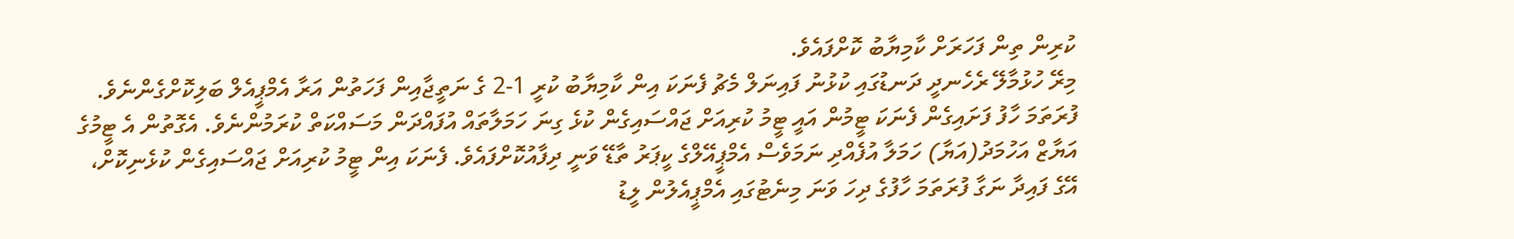ކުރިން ތިން ފަހަރަށް ކާމިޔާބު ކޮށްފައެވެ.
މިރޭ ހުޅުމާލޭ ރެހެނދީ ދަނޑުގައި ކުޅުނު ފައިނަލް މެޗު ފެނަކަ އިން ކާމިޔާބު ކުރީ 1-2 ގެ ނަތީޖާއިން ފަހަތުން އަރާ އެމްޕީއެލް ބަލިކޮށްގެންނެވެ.
ފުރަތަމަ ހާފު ފަށައިގެން ފެނަކަ ޓީމުން އައީ ޓީމު ކުރިއަށް ޖައްސައިގެން ކުޅެ ގިނަ ހަމަލާތައް އުފައްދަން މަސައްކަތް ކުރަމުންނެވެ. އެގޮތުން އެ ޓީމުގެ އަޔާޒް އަހުމަދު(އަޔާ) ހަމަލާ އުފެއްދި ނަމަވެސް އެމްޕީއޭލްގެ ކީޕަރު ތާޑޭ ވަނީ ދިފާއުކޮށްފައެވެ. ފެނަކަ އިން ޓީމު ކުރިއަށް ޖައްސައިގެން ކުޅެނިކޮށް، އޭގެ ފައިދާ ނަގާ ފުރަތަމަ ހާފުގެ ދިހަ ވަނަ މިނެޓުގައި އެމްޕީއެލުން ލީޑު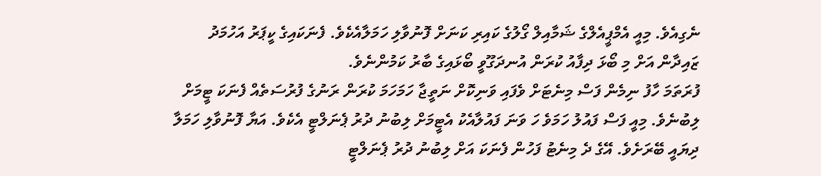ނެގިއެވެ. މިއީ އެމްޕީއެލްގެ ޝަމާއިލް ގޯލުގެ ކައިރި ކަނަށް ފޮނުވާލި ހަމަލާއެކެވެ. ފެނަކައިގެ ކީޕަރު އަހުމަދު ޒައިދާން އަށް މި ބޯޅަ ދިފާއު ކުރަން އުނދަގޫވީ ބޯޅައިގެ ބާރު ކަމުންނެވެ.
ފުރަތަމަ ހާފު ނިމެން ފަސް މިނެޓަށް ވެފައި ވަނިކޮށް ނަތީޖާ ހަމަހަމަ ކުރަން ރަނުގެ ފުރުސަތެއް ފެނަކަ ޓީމަށް ލިބުނެވެ. މިއީ ފަސް ފައުލު ހަމަވެ ހަ ވަނަ ފައުލާއެކު އެޓީމަށް ލިބުނު ދުރު ޕެނަލްޓީ އެކެވެ. އަޔާ ފޮނުވާލި ހަމަލާ ދިޔައީ ބޭރަށެވެ. އޭގެ ދެ މިނެޓު ފަހުން ފެނަކަ އަށް ލިބުނު ދުރު ޕެނަލްޓީ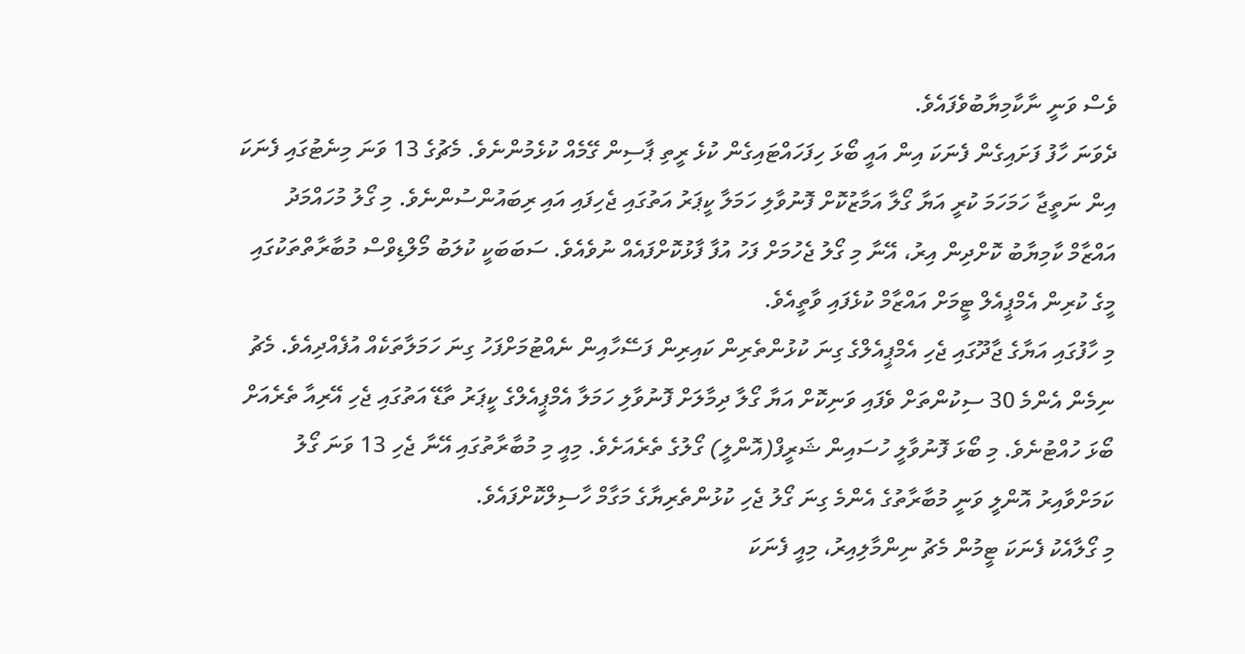ވެސް ވަނީ ނާކާމިޔާބުވެފައެވެ.
ދެވަނަ ހާފު ފަށައިގެން ފެނަކަ އިން އައީ ބޯޅަ ހިފަހައްޓައިގެން ކުޅެ ރީތި ޕާސިން ގޭމެއް ކުޅެމުންނެވެ. މެޗުގެ 13 ވަނަ މިނެޓުގައި ފެނަކަ އިން ނަތީޖާ ހަމަހަމަ ކުރީ އަޔާ ގޯލާ އަމާޒުކޮށް ފޮނުވާލި ހަމަލާ ކީޕަރު އަތުގައި ޖެހިފައި އައި ރިބައުންސުންނެވެ. މި ގޯލު މުހައްމަދު އައްޒާމް ކާމިޔާބު ކޮށްދިން އިރު، އޭނާ މި ގޯލު ޖެހުމަށް ފަހު އުފާ ފާޅުކޮށްފައެއް ނުވެއެވެ. ސަބަބަކީ ކުލަބު މޯލްޑިވްސް މުބާރާތްތަކުގައި މީގެ ކުރިން އެމްޕީއެލް ޓީމަށް އައްޒާމް ކުޅެފައި ވާތީއެވެ.
މި ހާފުގައި އަޔާގެ ޖާދޫގައި ޖެހި އެމްޕީއެލްގެ ގިނަ ކުޅުންތެރިން ކައިރިން ފަސޭހާއިން ނެއްޓުމަށްފަހު ގިނަ ހަމަލާތަކެއް އުފެއްދިއެވެ. މެޗު ނިމެން އެންމެ 30 ސިކުންތަށް ވެފައި ވަނިކޮށް އަޔާ ގޯލާ ދިމާލަށް ފޮނުވާލި ހަމަލާ އެމްޕީއެލްގެ ކީޕަރު ތާޑޭ އަތުގައި ޖެހި އޭރިއާ ތެރެއަށް ބޯޅަ ހުއްޓުނެވެ. މި ބޯޅަ ފޮނުވާލީ ހުސައިން ޝަރީފް(އޮންލީ) ގޯލުގެ ތެރެއަށެވެ. މިއީ މި މުބާރާތުގައި އޭނާ ޖެހި 13 ވަނަ ގޯލު ކަމަށްވާއިރު އޮންލީ ވަނީ މުބާރާތުގެ އެންމެ ގިނަ ގޯލު ޖެހި ކުޅުންތެރިޔާގެ މަގާމް ހާސިލްކޮށްފައެވެ.
މި ގޯލާއެކު ފެނަކަ ޓީމުން މެޗު ނިންމާލިއިރު، މިއީ ފެނަކަ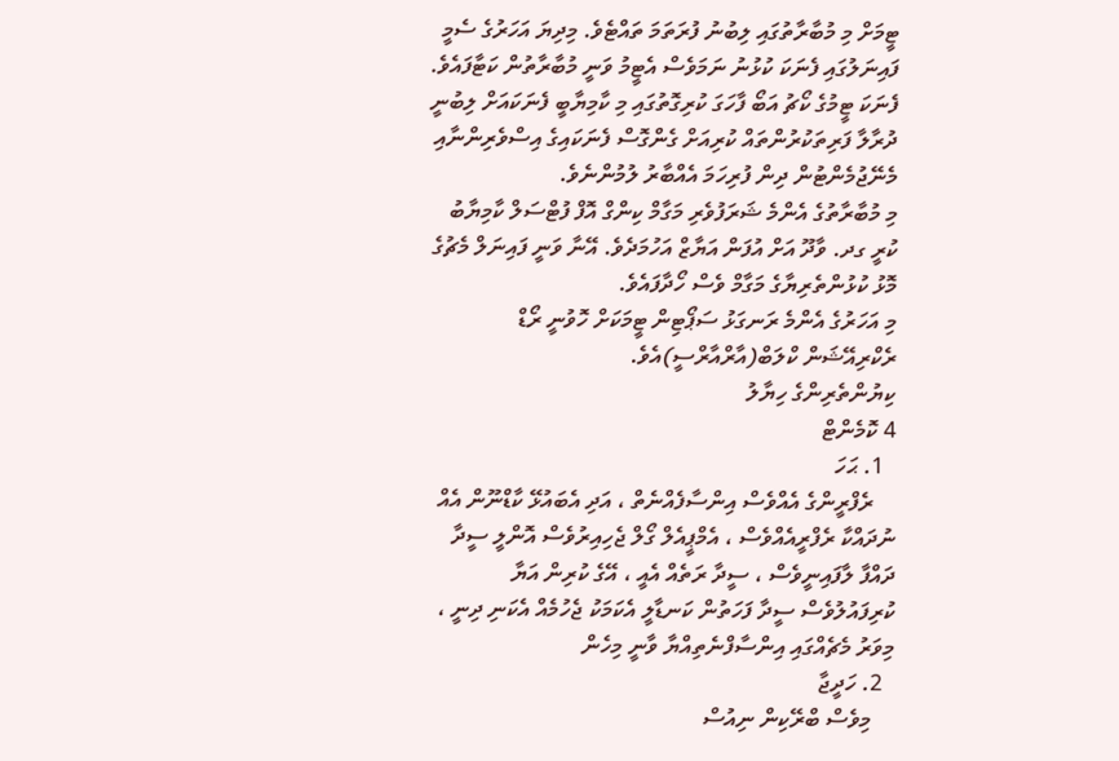ޓީމަށް މި މުބާރާތުގައި ލިބުނު ފުރަތަމަ ތައްޓެވެ. މިދިޔަ އަހަރުގެ ސެމީ ފައިނަލުގައި ފެނަކަ ކުޅުނު ނަމަވެސް އެޓީމު ވަނީ މުބާރާތުން ކަޓާފައެވެ.
ފެނަކަ ޓީމުގެ ކޯޗު އަބޯ ފާހަގަ ކުރިގޮތުގައި މި ކާމިޔާބީ ފެނަކައަށް ލިބުނީ ދުރާލާ ފަރިތަކުރުންތައް ކުރިއަށް ގެންގޮސް ފެނަކައިގެ އިސްވެރިންނާއި މެނޭޖުމެންޓުން ދިން ފުރިހަމަ އެއްބާރު ލުމުންނެވެ.
މި މުބާރާތުގެ އެންމެ ޝަރަފުވެރި މަގާމް ކިންގް އޮފް ފުޓްސަލް ކާމިޔާބު ކުރީ ގދ. ވާދޫ އަށް އުފަން އަޔާޒް އަހުމަދެވެ. އޭނާ ވަނީ ފައިނަލް މެޗުގެ މޮޅު ކުޅުންތެރިޔާގެ މަގާމް ވެސް ހޯދާފައެވެ.
މި އަހަރުގެ އެންމެ ރަނގަޅު ސަޕޯޓިން ޓީމަކަށް ހޮވުނީ ރޯޑް ރެކްރިއޭޝަން ކްލަބް(އާރްއާރްސީ)އެވެ.
ކިޔުންތެރިންގެ ހިޔާލު
4 ކޮމެންޓް
  1. ޙަހަ
    ރެފްރީންގެ އެއްވެސް އިންސާފެއްނެތް ، އަދި އެބައުޅޭ ކާޑްނޫން އެއް ނުދައްކާ ރެފްރީއެއްވެސް ، އެމްޕީއެލް ގޯލް ޖެހިއިރުވެސް އޮންލީ ސީދާ ދައްފާ ލާފައިނީވެސް ، ސީދާ ރަތެއް އެއީ ، އޭގެ ކުރިން އަޔާ ކުރިފައުލުވެސް ސީދާ ފަހަތުން ކަނޑާލީ އެކަމަކު ޖެހުމެއް އެކަނި ދިނީ ، މިވަރު މެޗެއްގައި އިންސާފްނެތިއްޔާ ވާނީ މިހެން
  2. ހަދީޖާ
    މިވެސް ބްރޭކިން ނިއުސް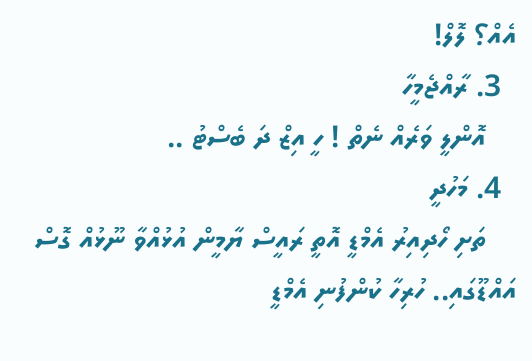އެއް؟ ލޮލް!
  3. ރާއްޖެމީހާ
    އޮންލީ ވަރެއް ނެތް ! ހީ އިޒް ދަ ބެސްޓު ..
  4. މަހުދީ
    ތަށި ހޯދިއިރު އެމްޑީ އޮތީ ރައީސް ޔާމީން އުޅުއްވާ ނޫޅުއް ގޮސް އައްޑޫގައި.. ހުރިހާ ކުންފުނި އެމްޑީ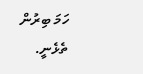ހަމަ ބިރުން ތެޅެނީ.